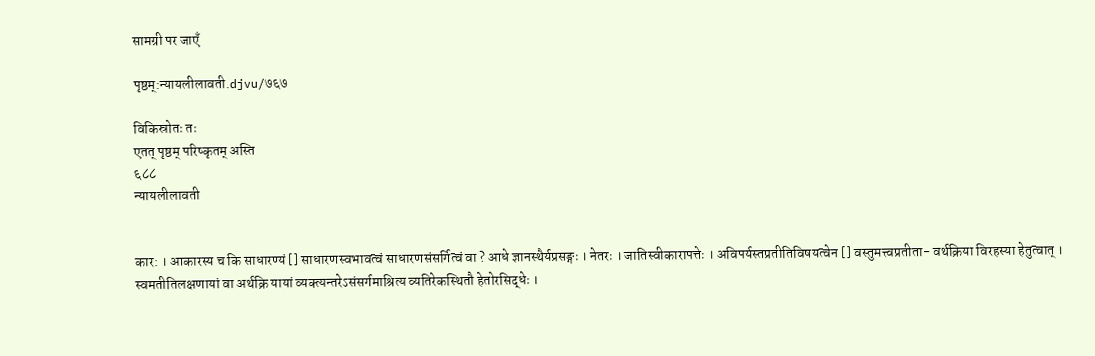सामग्री पर जाएँ

पृष्ठम्:न्यायलीलावती.djvu/७६७

विकिस्रोतः तः
एतत् पृष्ठम् परिष्कृतम् अस्ति
६८८
न्यायलीलावती


कार: । आकारस्य च कि साधारण्यं [] साधारणस्वभावत्वं साधारणसंसर्गित्वं वा ? आधे ज्ञानस्थैर्यप्रसङ्गः । नेतरः । जातिस्वीकारापत्तेः । अविपर्यस्तप्रतीतिविषयत्वेन [] वस्तुमत्त्वप्रतीता- वर्थक्रिया विरहस्या हेतुत्वात् । स्वमतीतिलक्षणायां वा अर्थक्रि यायां व्यक्त्यन्तरेऽसंसर्गमाश्रित्य व्यतिरेकस्थितौ हेतोरसिद्धेः ।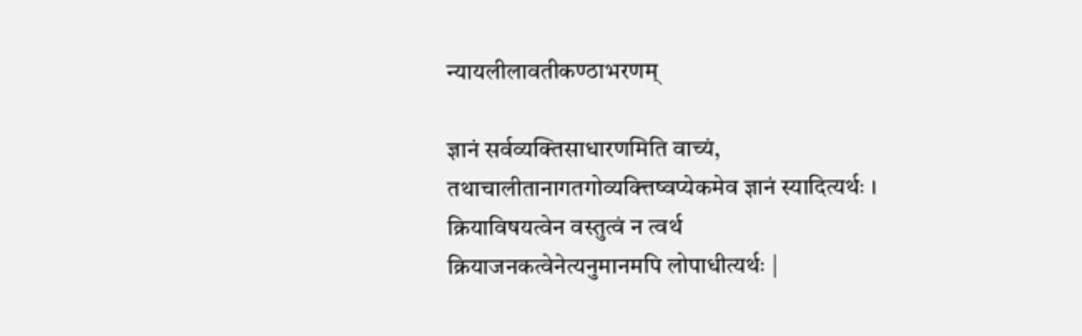न्यायलीलावतीकण्ठाभरणम्

ज्ञानं सर्वव्यक्तिसाधारणमिति वाच्यं, तथाचालीतानागतगोव्यक्त्तिष्वप्येकमेव ज्ञानं स्यादित्यर्थः । क्रियाविषयत्वेन वस्तुत्वं न त्वर्थ क्रियाजनकत्वेनेत्यनुमानमपि लोपाधीत्यर्थः |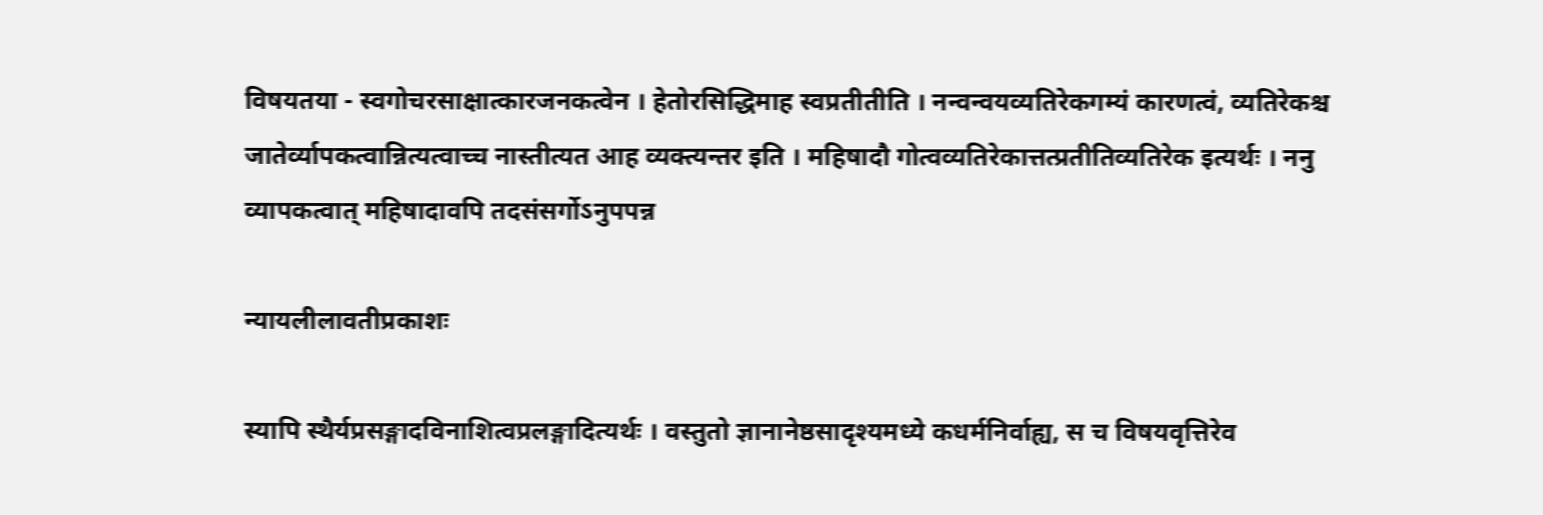विषयतया - स्वगोचरसाक्षात्कारजनकत्वेन । हेतोरसिद्धिमाह स्वप्रतीतीति । नन्वन्वयव्यतिरेकगम्यं कारणत्वं, व्यतिरेकश्च जातेर्व्यापकत्वान्नित्यत्वाच्च नास्तीत्यत आह व्यक्त्यन्तर इति । महिषादौ गोत्वव्यतिरेकात्तत्प्रतीतिव्यतिरेक इत्यर्थः । ननु व्यापकत्वात् महिषादावपि तदसंसर्गोऽनुपपन्न

न्यायलीलावतीप्रकाशः

स्यापि स्थैर्यप्रसङ्गादविनाशित्वप्रलङ्गादित्यर्थः । वस्तुतो ज्ञानानेष्ठसादृश्यमध्ये कधर्मनिर्वाह्य, स च विषयवृत्तिरेव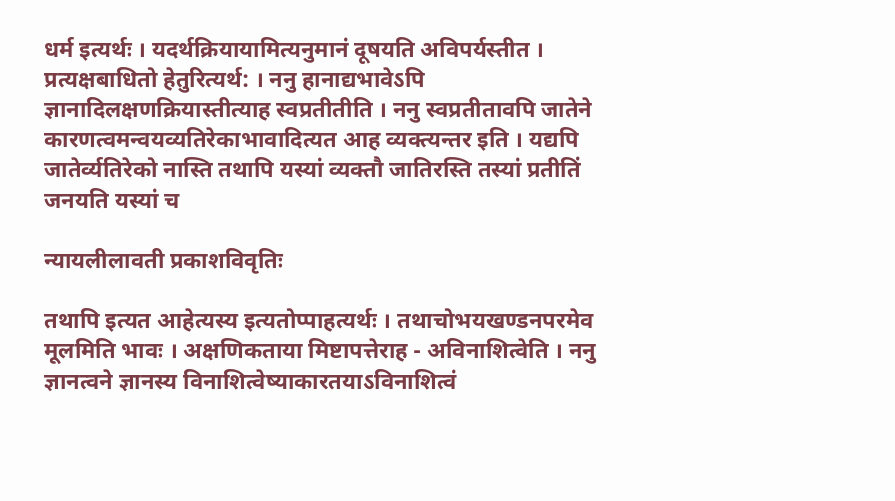धर्म इत्यर्थः । यदर्थक्रियायामित्यनुमानं दूषयति अविपर्यस्तीत । प्रत्यक्षबाधितो हेतुरित्यर्थ: । ननु हानाद्यभावेऽपि ज्ञानादिलक्षणक्रियास्तीत्याह स्वप्रतीतीति । ननु स्वप्रतीतावपि जातेने कारणत्वमन्वयव्यतिरेकाभावादित्यत आह व्यक्त्यन्तर इति । यद्यपि जातेर्व्यतिरेको नास्ति तथापि यस्यां व्यक्तौ जातिरस्ति तस्यां प्रतीतिं जनयति यस्यां च

न्यायलीलावती प्रकाशविवृतिः

तथापि इत्यत आहेत्यस्य इत्यतोप्पाहत्यर्थः । तथाचोभयखण्डनपरमेव मूलमिति भावः । अक्षणिकताया मिष्टापत्तेराह - अविनाशित्वेति । ननु ज्ञानत्वने ज्ञानस्य विनाशित्वेष्याकारतयाऽविनाशित्वं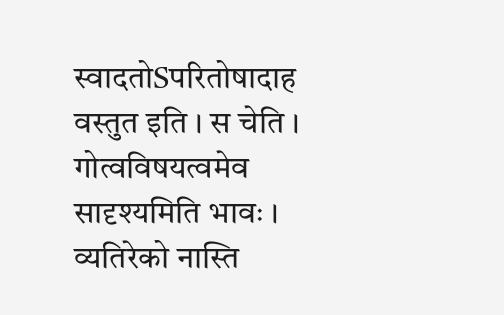स्वादतोSपरितोषादाह वस्तुत इति । स चेति । गोत्वविषयत्वमेव सादृश्यमिति भावः । व्यतिरेको नास्ति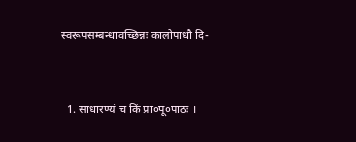स्वरूपसम्बन्धावच्छिन्नः कालोपाधौ दि-


  1. साधारण्यं च किं प्रा०पू०पाठः ।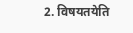2. विषयतयेति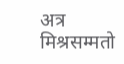अत्र मिश्रसम्मतो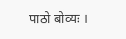पाठो बोव्यः ।